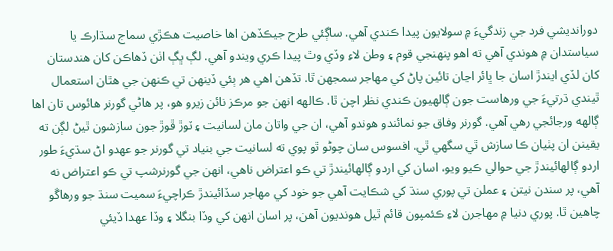دورانديشي فرد جي زندگيءَ ۾ سولايون پيدا ڪندي آھي. ساڳئي طرح جيڪڏهن اها خاصيت هڪڙي سماج سڌارڪ يا سياستدان ۾ هوندي آھي ته اهو پنهنجي قوم ۽ وطن لاءِ وڏي وٿ پيدا ڪري ويندو آھي. لڳ ڀڳ اٺن ڏهاڪن کان هندستان کان لڏي ايندڙ اسان جا ڀائر اڃان تائين پاڻ کي مهاجر سمجهن ٿا. تڏهن اهي هر ٻئي ڏينهن تي ڪنهن جي هٿان استعمال ٿيندي ڌرتيءَ جي ورهاست جون ڳالهيون ڪندي نظر اچن ٿا. ڪالهه انهن جو مرڪز نائن زيرو هو، پر هاڻي گورنر هائوس تان اها ڳالهه ورجائجي رهي آھي. گورنر وفاق جو نمائندو هوندو آهي، ان جي واتان مان لسانيت ۽ ٽوڙ ڦوڙ جون سازشون ٿيڻ لڳن ته يقينن ان پٺيان ڪا سازش ٿي سگهي ٿي. افسوس سان چوڻو ٿو پوي ته لسانيت جي بنياد تي گورنر جو عهدو اڻ سڌيءَ طور اردو ڳالهائيندڙ جي حوالي ڪيو ويو، اسان کي اردو ڳالهائيندڙ تي ڪو اعتراض ناهي، انهن جي گورنرشپ تي ڪو اعتراض نه آهي، پر سندن نيتن ۽ عملن تي پوري سنڌ کي شڪايت آھي جو خود کي مهاجر سڏائيندڙ ڪراچيءَ سميت سنڌ جو ورهاڱو چاهين ٿا. پوري دنيا ۾ مهاجرن لاءِ ڪئمپون قائم ٿيل هونديون آهن، پر اسان انهن کي وڏا بنگلا ۽ وڏا عهدا ڏيئي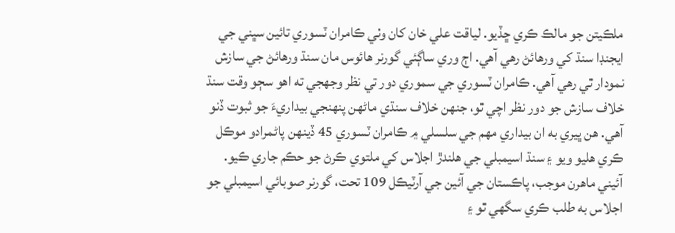ملڪيتن جو مالڪ ڪري ڇڏيو. لياقت علي خان کان وٺي ڪامران ٽسوري تائين سڀني جي ايجنڊا سنڌ کي ورهائڻ رهي آھي. اڄ وري ساڳئي گورنر هائوس مان سنڌ ورهائڻ جي سازش نمودار ٿي رهي آهي. ڪامران ٽسوري جي سموري دور تي نظر وجهجي ته اهو سڄو وقت سنڌ خلاف سازش جو دور نظر اچي ٿو، جنهن خلاف سنڌي ماڻهن پنهنجي بيداريءَ جو ثبوت ڏنو آهي. هن ڀيري به ان بيداري مهم جي سلسلي ۾ ڪامران ٽسوري 45 ڏينهن پاڻمرادو موڪل ڪري هليو ويو ۽ سنڌ اسيمبلي جي هلندڙ اجلاس کي ملتوي ڪرڻ جو حڪم جاري ڪيو. آئيني ماهرن موجب، پاڪستان جي آئين جي آرٽيڪل 109 تحت، گورنر صوبائي اسيمبلي جو اجلاس به طلب ڪري سگهي ٿو ۽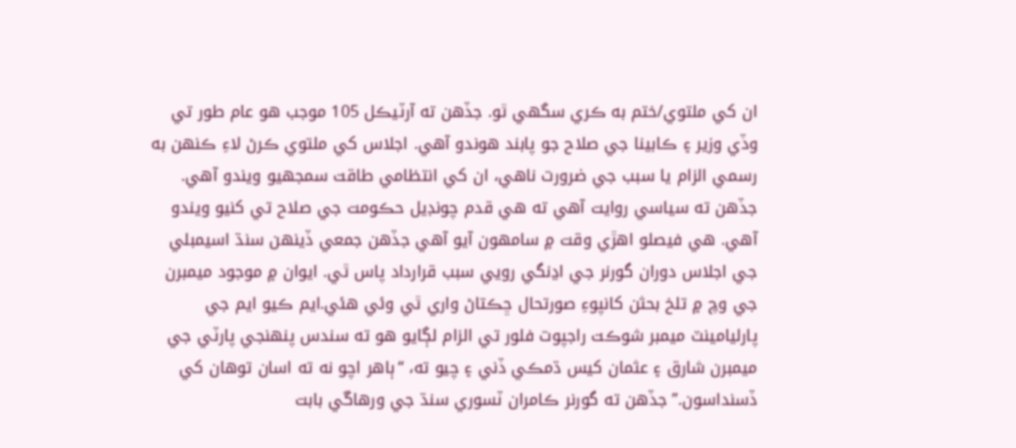ان کي ملتوي/ختم به ڪري سگهي ٿو. جڏهن ته آرٽيڪل 105 موجب هو عام طور تي وڏي وزير ۽ ڪابينا جي صلاح جو پابند هوندو آهي. اجلاس کي ملتوي ڪرڻ لاءِ ڪنهن به رسمي الزام يا سبب جي ضرورت ناهي، ان کي انتظامي طاقت سمجهيو ويندو آهي. جڏهن ته سياسي روايت آهي ته هي قدم چونڊيل حڪومت جي صلاح تي کنيو ويندو آهي. هي فيصلو اهڙي وقت ۾ سامهون آيو آهي جڏهن جمعي ڏينهن سنڌ اسيمبلي جي اجلاس دوران گورنر جي اڍنگي رويي سبب قرارداد پاس ٿي. ايوان ۾ موجود ميمبرن جي وچ ۾ تلخ بحثن کانپوءِ صورتحال ڇڪتاڻ واري ٿي وئي هئي.ايم ڪيو ايم جي پارليامينٽ ميمبر شوڪت راجپوت فلور تي الزام لڳايو هو ته سندس پنهنجي پارٽي جي ميمبرن شارق ۽ عثمان کيس ڌمڪي ڏني ۽ چيو ته، “ٻاهر اچو نه ته اسان توهان کي ڏسنداسون.” جڏهن ته گورنر ڪامران ٽسوري سنڌ جي ورهاڱي بابت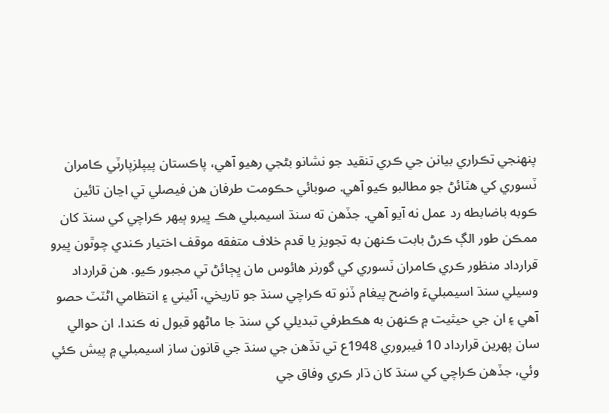پنهنجي تڪراري بيانن جي ڪري تنقيد جو نشانو بڻجي رهيو آهي، پاڪستان پيپلزپارٽي ڪامران ٽسوري کي هٽائڻ جو مطالبو ڪيو آهي. صوبائي حڪومت طرفان هن فيصلي تي اڃان تائين ڪوبه باضابطه رد عمل نه آيو آهي. جڏهن ته سنڌ اسيمبلي هڪ ڀيرو ٻيهر ڪراچي کي سنڌ کان ممڪن طور الڳ ڪرڻ بابت ڪنهن به تجويز يا قدم خلاف متفقه موقف اختيار ڪندي چوٿون ڀيرو قرارداد منظور ڪري ڪامران ٽسوري کي گورنر هائوس مان ڀڄائڻ تي مجبور ڪيو. هن قرارداد وسيلي سنڌ اسيمبليءَ واضح پيغام ڏنو ته ڪراچي سنڌ جو تاريخي، آئيني ۽ انتظامي اڻٽٽ حصو آهي ۽ ان جي حيثيت ۾ ڪنهن به هڪطرفي تبديلي کي سنڌ جا ماڻهو قبول نه ڪندا. ان حوالي سان پهرين قرارداد 10 فيبروري 1948ع تي تڏهن جي سنڌ جي قانون ساز اسيمبلي ۾ پيش ڪئي وئي، جڏهن ڪراچي کي سنڌ کان ڌار ڪري وفاق جي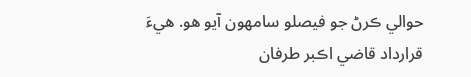حوالي ڪرڻ جو فيصلو سامهون آيو هو. هيءَ قرارداد قاضي اڪبر طرفان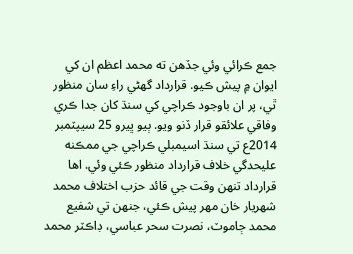جمع ڪرائي وئي جڏهن ته محمد اعظم ان کي ايوان ۾ پيش ڪيو. قرارداد گهڻي راءِ سان منظور ٿي، پر ان باوجود ڪراچي کي سنڌ کان جدا ڪري وفاقي علائقو قرار ڏنو ويو. ٻيو ڀيرو 25 سيپٽمبر 2014ع تي سنڌ اسيمبلي ڪراچي جي ممڪنه عليحدگي خلاف قرارداد منظور ڪئي وئي. اها قرارداد تنهن وقت جي قائد حزب اختلاف محمد شهريار خان مهر پيش ڪئي، جنهن تي شفيع محمد ڄاموٽ، نصرت سحر عباسي، ڊاڪٽر محمد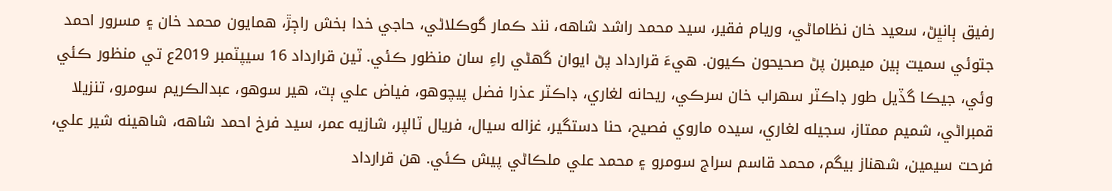رفيق ٻانڀڻ، سعيد خان نظاماڻي، وريام فقير، سيد محمد راشد شاهه، نند ڪمار گوڪلاڻي، حاجي خدا بخش راڄڙ، همايون محمد خان ۽ مسرور احمد جتوئي سميت ٻين ميمبرن پڻ صحيحون ڪيون. هيءَ قرارداد پڻ ايوان گهڻي راءِ سان منظور ڪئي. ٽين قرارداد 16 سيپٽمبر 2019ع تي منظور ڪئي وئي، جيڪا گڏيل طور ڊاڪٽر سهراب خان سرڪي، ريحانه لغاري، ڊاڪٽر عذرا فضل پيچوهو، فياض علي ٻٽ، هير سوهو، عبدالڪريم سومرو، تنزيلا قمبراڻي، شميم ممتاز، سجيله لغاري، سيده ماروي فصيح، حنا دستگير، غزاله سيال، فريال ٽالپر، شازيه عمر، سيد فرخ احمد شاهه، شاهينه شير علي، فرحت سيمين، شهناز بيگم، محمد قاسم سراج سومرو ۽ محمد علي ملڪاڻي پيش ڪئي. هن قرارداد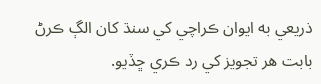ذريعي به ايوان ڪراچي کي سنڌ کان الڳ ڪرڻ بابت هر تجويز کي رد ڪري ڇڏيو.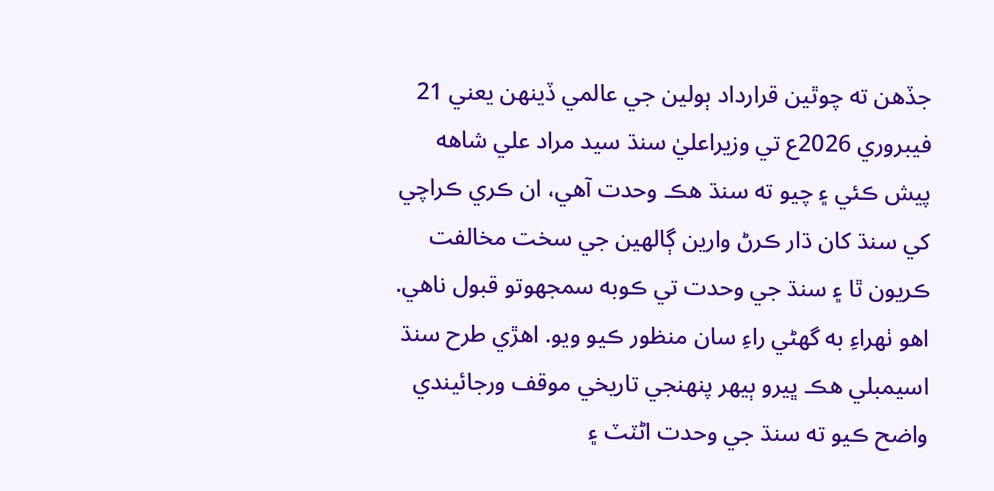جڏهن ته چوٿين قرارداد ٻولين جي عالمي ڏينهن يعني 21 فيبروري 2026ع تي وزيراعليٰ سنڌ سيد مراد علي شاهه پيش ڪئي ۽ چيو ته سنڌ ھڪ وحدت آھي، ان ڪري ڪراچي کي سنڌ کان ڌار ڪرڻ وارين ڳالهين جي سخت مخالفت ڪريون ٿا ۽ سنڌ جي وحدت تي ڪوبه سمجهوتو قبول ناهي. اهو ٺهراءِ به گهڻي راءِ سان منظور ڪيو ويو. اهڙي طرح سنڌ اسيمبلي هڪ ڀيرو ٻيهر پنهنجي تاريخي موقف ورجائيندي واضح ڪيو ته سنڌ جي وحدت اڻٽٽ ۽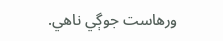ورهاست جوڳي ناهي.